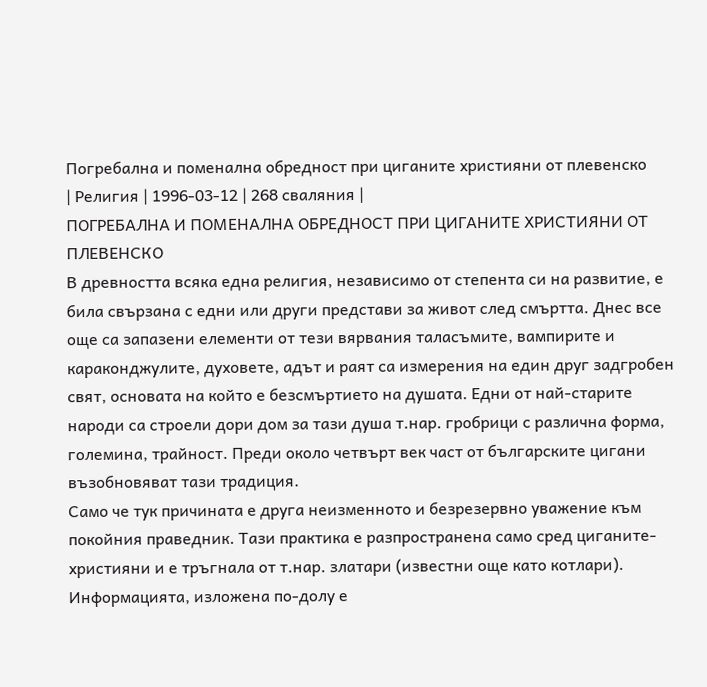Погребална и поменална обредност при циганите християни от плевенско
| Религия | 1996-03-12 | 268 сваляния |
ПОГРЕБАЛНА И ПОМЕНАЛНА ОБРЕДНОСТ ПРИ ЦИГАНИТЕ ХРИСТИЯНИ ОТ ПЛЕВЕНСКО
В древността всяка една религия, независимо от степента си на развитие, е била свързана с едни или други представи за живот след смъртта. Днес все още са запазени елементи от тези вярвания таласъмите, вампирите и караконджулите, духовете, адът и раят са измерения на един друг задгробен свят, основата на който е безсмъртието на душата. Едни от най-старите народи са строели дори дом за тази душа т.нар. гробрици с различна форма, големина, трайност. Преди около четвърт век част от българските цигани възобновяват тази традиция.
Само че тук причината е друга неизменното и безрезервно уважение към покойния праведник. Тази практика е разпространена само сред циганите-християни и е тръгнала от т.нар. златари (известни още като котлари). Информацията, изложена по-долу е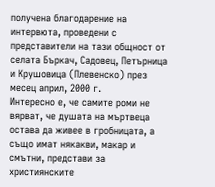получена благодарение на интервюта, проведени с представители на тази общност от селата Бъркач, Садовец, Петърница и Крушовица (Плевенско) през месец април, 2000 г.
Интересно е, че самите роми не вярват, че душата на мъртвеца остава да живее в гробницата, а също имат някакви, макар и смътни, представи за християнските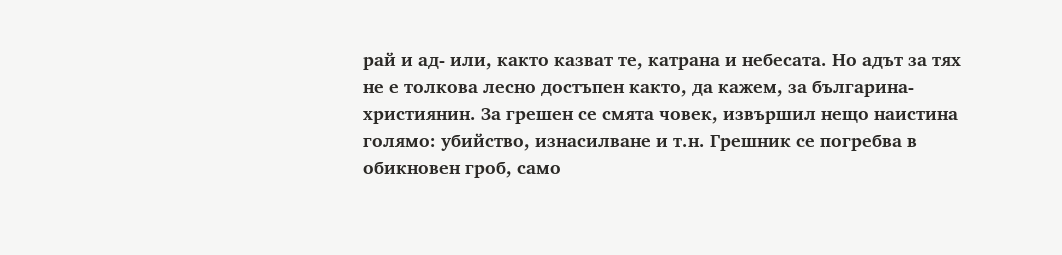рай и ад- или, както казват те, катрана и небесата. Но адът за тях не е толкова лесно достъпен както, да кажем, за българина-християнин. За грешен се смята човек, извършил нещо наистина голямо: убийство, изнасилване и т.н. Грешник се погребва в обикновен гроб, само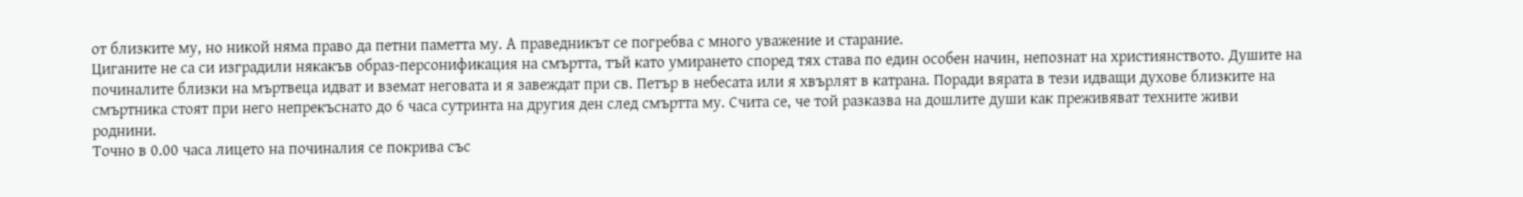от близките му, но никой няма право да петни паметта му. А праведникът се погребва с много уважение и старание.
Циганите не са си изградили някакъв образ-персонификация на смъртта, тъй като умирането според тях става по един особен начин, непознат на християнството. Душите на починалите близки на мъртвеца идват и вземат неговата и я завеждат при св. Петър в небесата или я хвърлят в катрана. Поради вярата в тези идващи духове близките на смъртника стоят при него непрекъснато до 6 часа сутринта на другия ден след смъртта му. Счита се, че той разказва на дошлите души как преживяват техните живи роднини.
Точно в 0.00 часа лицето на починалия се покрива със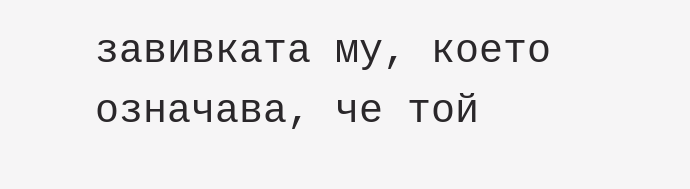завивката му, което означава, че той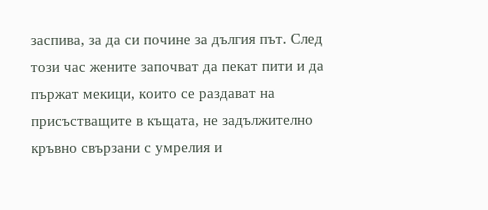заспива, за да си почине за дългия път. След този час жените започват да пекат пити и да пържат мекици, които се раздават на присъстващите в къщата, не задължително кръвно свързани с умрелия и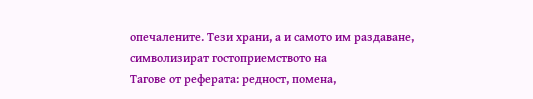опечалените. Тези храни, а и самото им раздаване, символизират гостоприемството на
Тагове от реферата: редност, помена,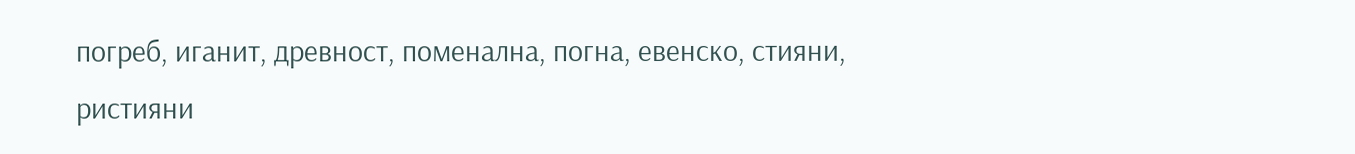погреб, иганит, древност, поменална, погна, евенско, стияни, ристияни